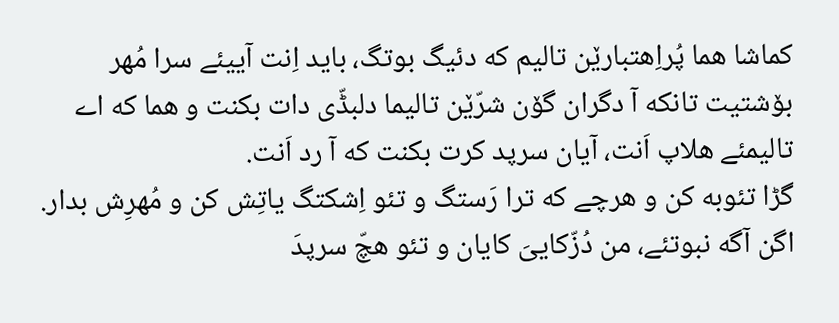کماشا هما پُراِهتبارێن تالیم که دئیگ بوتگ، باید اِنت آییئے سرا مُهر بۆشتیت تانکه آ دگران گۆن شرّێن تالیما دلبڈّی دات بکنت و هما که اے تالیمئے هلاپ اَنت، آیان سرپد کرت بکنت که آ رد اَنت.
گڑا تئوبه کن و هرچے که ترا رَستگ و تئو اِشکتگ یاتِش کن و مُهرِش بدار. اگن آگه نبوتئے، من دُزّکاییَ کایان و تئو هچّ سرپدَ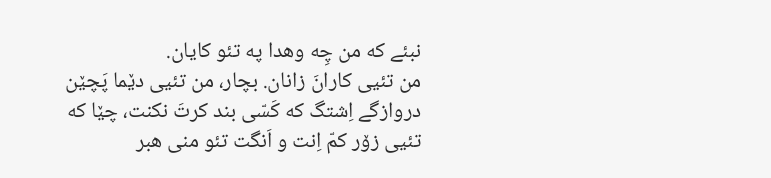نبئے که من چِه وهدا په تئو کایان.
من تئیی کارانَ زانان. بچار، من تئیی دێما پَچێن دروازگے اِشتگ که کَسّی بند کرتَ نکنت، چێا که تئیی زۆر کمّ اِنت و اَنگت تئو منی هبر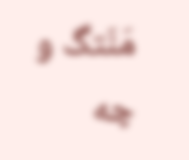مَنّتگ و چه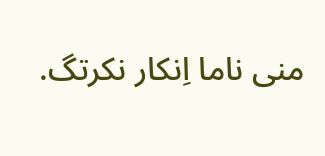منی ناما اِنکار نکرتگ.